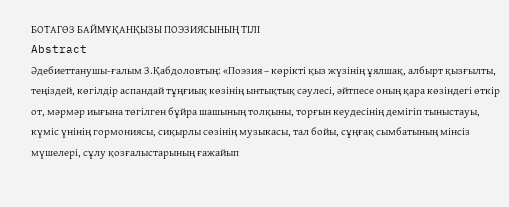БОТАГӨЗ БАЙМҰҚАНҚЫЗЫ ПОЭЗИЯСЫНЫҢ ТІЛІ
Abstract
Әдебиеттанушы-ғалым З.Қабдоловтың: «Поэзия – көрікті қыз жүзінің ұялшақ, албырт қызғылты, теңіздей, көгілдір аспандай тұңғиық көзінің ынтықтық сәулесі, әйтпесе оның қара көзіндегі өткір от, мәрмәр иығына төгілген бұйра шашының толқыны, торғын кеудесінің демігіп тыныстауы, күміс үнінің гормониясы, сиқырлы сөзінің музыкасы, тал бойы, сұңғақ сымбатының мінсіз мүшелері, сұлу қозғалыстарының ғажайып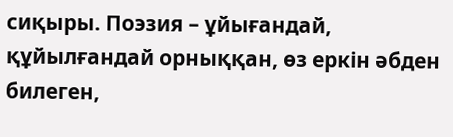сиқыры. Поэзия – ұйығандай, құйылғандай орныққан, өз еркін әбден билеген,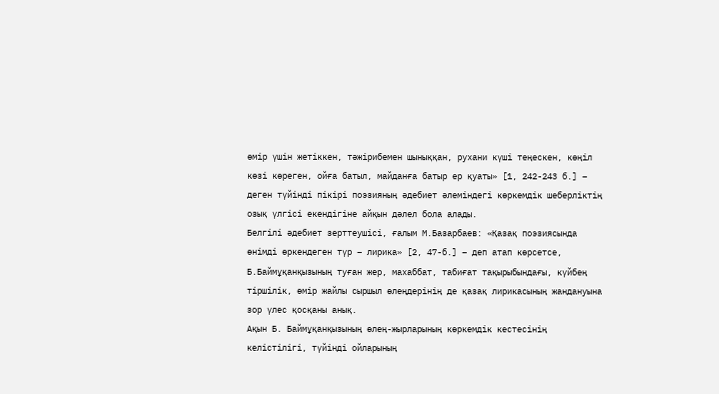өмір үшін жетіккен, тәжірибемен шыныққан, рухани күші теңескен, көңіл көзі көреген, ойға батыл, майданға батыр ер қуаты» [1, 242-243 б.] – деген түйінді пікірі поэзияның әдебиет әлеміндегі көркемдік шеберліктің озық үлгісі екендігіне айқын дәлел бола алады.
Белгілі әдебиет зерттеушісі, ғалым М.Базарбаев: «Қазақ поэзиясында өнімді өркендеген түр – лирика» [2, 47-б.] – деп атап көрсетсе, Б.Баймұқанқызының туған жер, махаббат, табиғат тақырыбындағы, күйбең тіршілік, өмір жайлы сыршыл өлеңдерінің де қазақ лирикасының жандануына зор үлес қосқаны анық.
Ақын Б. Баймұқанқызының өлең-жырларының көркемдік кестесінің келістілігі, түйінді ойларының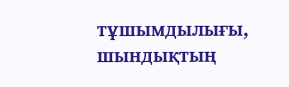тұшымдылығы, шындықтың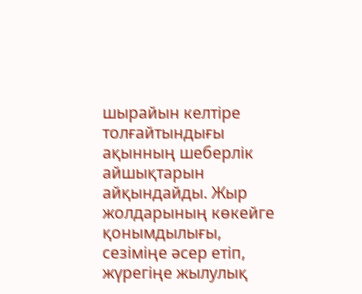шырайын келтіре толғайтындығы ақынның шеберлік айшықтарын айқындайды. Жыр жолдарының көкейге қонымдылығы, сезіміңе әсер етіп, жүрегіңе жылулық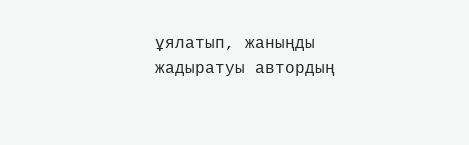ұялатып, жаныңды жадыратуы автордың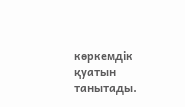көркемдік қуатын танытады.